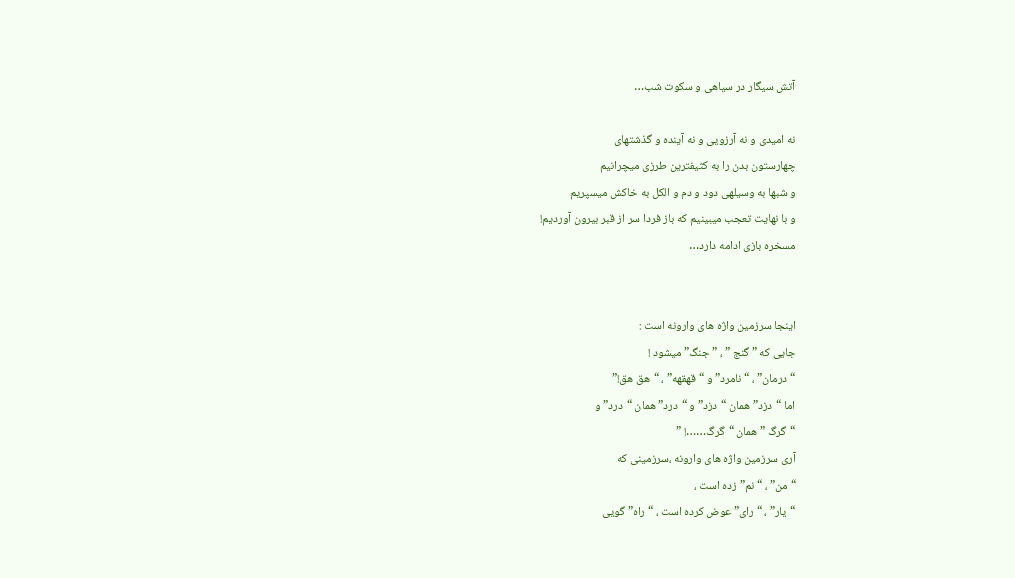آتش سیگار در سیاهی و سکوت شب…

نه امیدی و نه آرزویی و نه آینده و گذشتهای
چهارستون بدن را به کثیفترین طرزی میچرانیم
و شبها به وسیلهی دود و دم و الکل به خاکش میسپریم
و با نهایت تعجب میبینیم که باز فردا سر از قبر بیرون آوردیم!
مسخره بازی ادامه دارد…


اینجا سرزمین واژه های وارونه است :
جایی که ” گنج ” ، ” جنگ” میشود !
“درمان” ، “نامرد” و “قهقهه” ، “هق هق!”
اما “دزد” همان “دزد” و “درد” همان “درد” و
“گرگ ” همان “گرگ……! ”
آری سرزمین واژه های وارونه ،سرزمینی که
“من” ، “نم” زده است ،
“یار” ، “رای” عوض کرده است ، “راه” گویی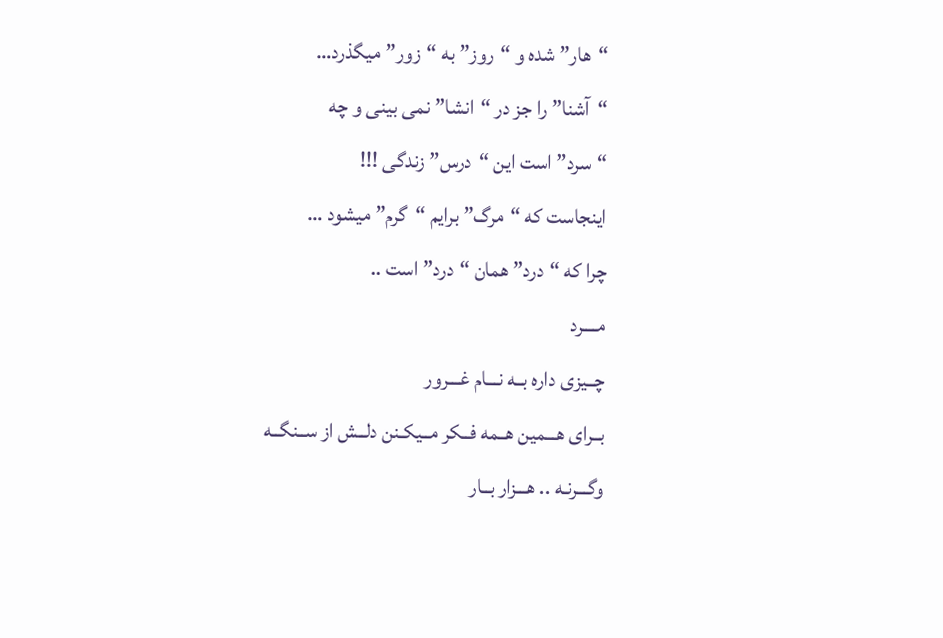“هار” شده و “روز” به “زور” میگذرد…
“آشنا” را جز در “انشا” نمی بینی و چه
“سرد” است این “درس” زندگی !!!
اینجاست که “مرگ” برایم “گرم” میشود …
چرا که “درد” همان “درد” است ..
مــــرد
چــیزی داره بــه نـــام غـــرور
بــرای هـــمین هــمه فــکر مــیکـنن دلــش از ســنگــه
وگـــرنـه .. هـــزار بــار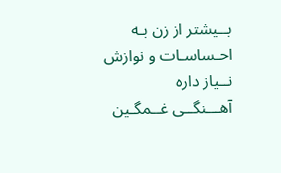بــیشتر از زن بـه احـساسـات و نوازش نــیاز داره
آهـــنگــی غــمگـین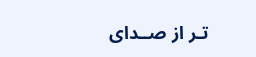تـر از صــدای